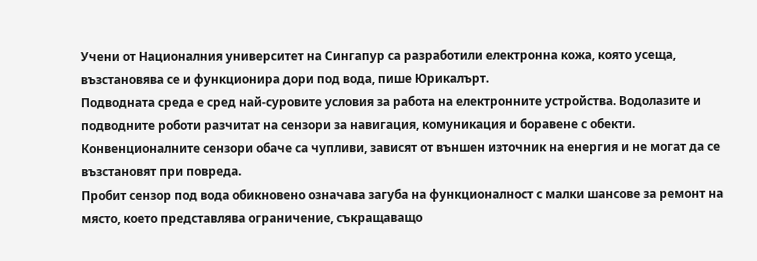Учени от Националния университет на Сингапур са разработили електронна кожа, която усеща, възстановява се и функционира дори под вода, пише Юрикалърт.
Подводната среда е сред най-суровите условия за работа на електронните устройства. Водолазите и подводните роботи разчитат на сензори за навигация, комуникация и боравене с обекти. Конвенционалните сензори обаче са чупливи, зависят от външен източник на енергия и не могат да се възстановят при повреда.
Пробит сензор под вода обикновено означава загуба на функционалност с малки шансове за ремонт на място, което представлява ограничение, съкращаващо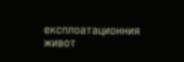експлоатационния живот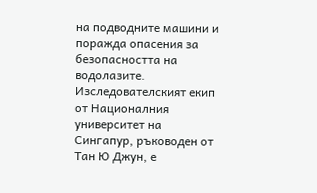на подводните машини и поражда опасения за безопасността на водолазите.
Изследователският екип от Националния университет на Сингапур, ръководен от Тан Ю Джун, е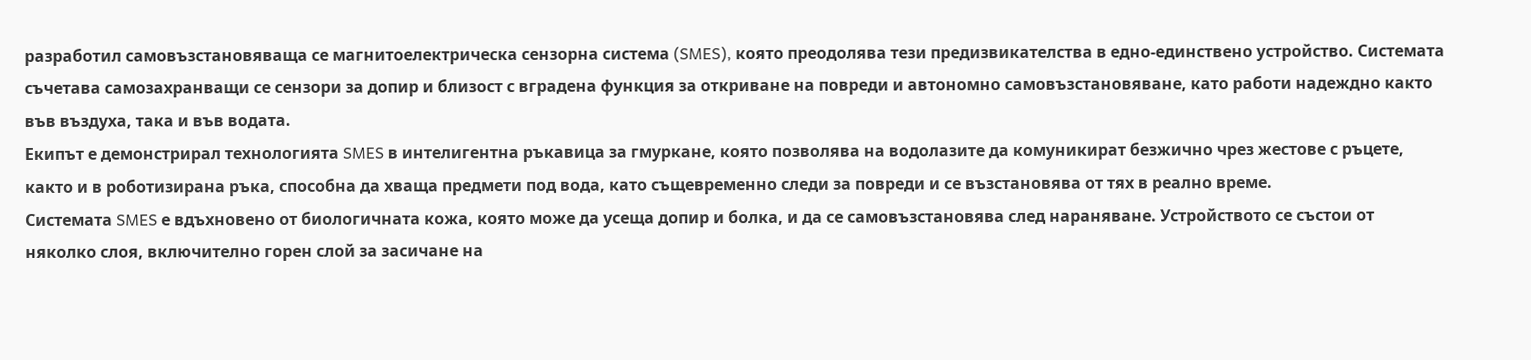разработил самовъзстановяваща се магнитоелектрическа сензорна система (SMES), която преодолява тези предизвикателства в едно-единствено устройство. Системата съчетава самозахранващи се сензори за допир и близост с вградена функция за откриване на повреди и автономно самовъзстановяване, като работи надеждно както във въздуха, така и във водата.
Екипът е демонстрирал технологията SMES в интелигентна ръкавица за гмуркане, която позволява на водолазите да комуникират безжично чрез жестове с ръцете, както и в роботизирана ръка, способна да хваща предмети под вода, като същевременно следи за повреди и се възстановява от тях в реално време.
Системата SMES е вдъхновено от биологичната кожа, която може да усеща допир и болка, и да се самовъзстановява след нараняване. Устройството се състои от няколко слоя, включително горен слой за засичане на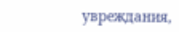увреждания,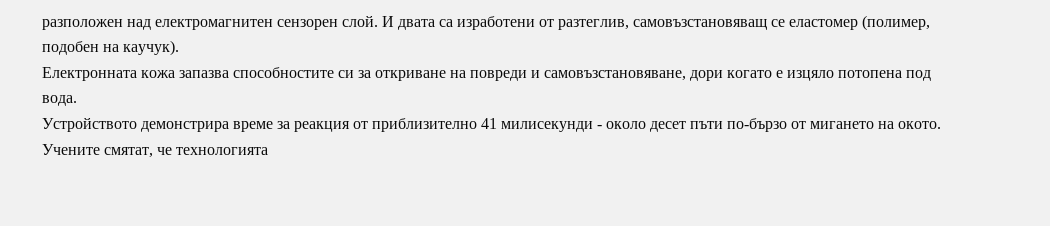разположен над електромагнитен сензорен слой. И двата са изработени от разтеглив, самовъзстановяващ се еластомер (полимер, подобен на каучук).
Електронната кожа запазва способностите си за откриване на повреди и самовъзстановяване, дори когато е изцяло потопена под вода.
Устройството демонстрира време за реакция от приблизително 41 милисекунди - около десет пъти по-бързо от мигането на окото.
Учените смятат, че технологията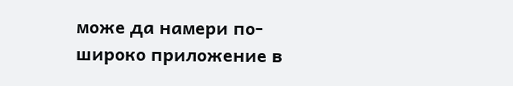може да намери по-широко приложение в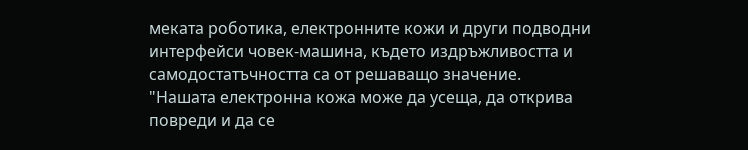меката роботика, електронните кожи и други подводни интерфейси човек-машина, където издръжливостта и самодостатъчността са от решаващо значение.
"Нашата електронна кожа може да усеща, да открива повреди и да се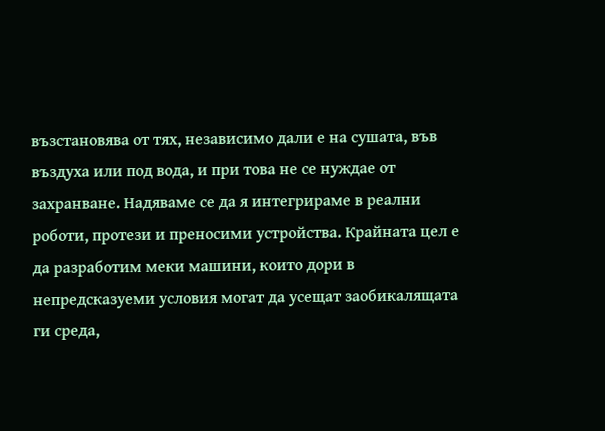възстановява от тях, независимо дали е на сушата, във въздуха или под вода, и при това не се нуждае от захранване. Надяваме се да я интегрираме в реални роботи, протези и преносими устройства. Крайната цел е да разработим меки машини, които дори в непредсказуеми условия могат да усещат заобикалящата ги среда,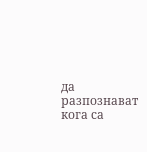да разпознават кога са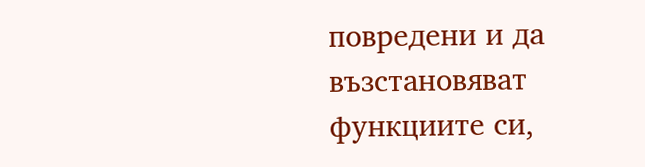повредени и да възстановяват функциите си,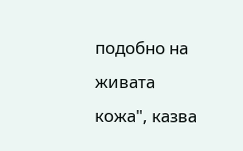подобно на живата кожа", казва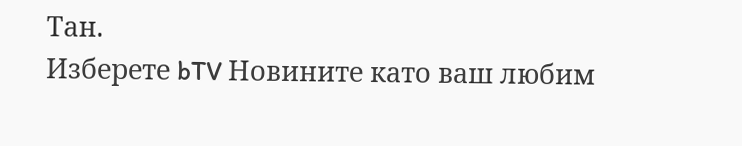Тан.
Изберете bTV Новините като ваш любим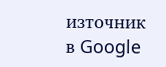източник в Google